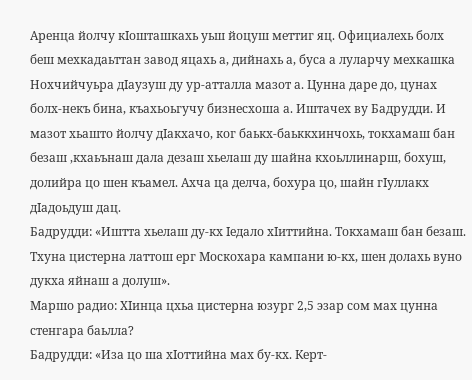Аренца йолчу кIошташкахь уьш йоцуш меттиг яц. Официалехь болх беш мехкадаьттан завод яцахь а, дийнахь а, буса а луларчу мехкашка Нохчийчуьра дIаузуш ду ур-атталла мазот а. Цунна даре до, цунах болх-некъ бина, къахьоьгучу бизнесхоша а. Иштачех ву Бадрудди. И мазот хьашто йолчу дIакхачо, ког баькх-баьккхинчохь, токхамаш бан безаш ,кхаьънаш дала дезаш хьелаш ду шайна кхоьллинарш, бохуш, долийра цо шен къамел. Ахча ца делча, бохура цо, шайн гIуллакх дIадоьдуш дац.
Бадрудди: «Иштта хьелаш ду-кх Iедало хIиттийна. Токхамаш бан безаш. Тхуна цистерна латтош ерг Москохара кампани ю-кх, шен долахь вуно дукха яйнаш а долуш».
Маршо радио: ХIинца цхьа цистерна юзург 2,5 эзар сом мах цунна стенгара баьлла?
Бадрудди: «Иза цо ша хIоттийна мах бу-кх. Керт-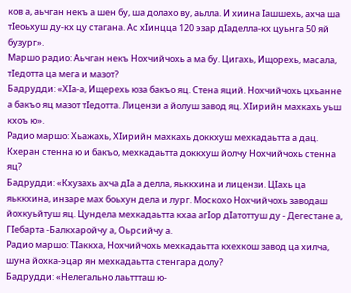ков а, аьчган некъ а шен бу, ша долахо ву, аьлла. И хиина Iашшехь, ахча ша тIеоьхуш ду-кх цу стагана. Ас хIинцца 120 эзар дIаделла-кх цуьнга 50 яй бузург».
Маршо радио: Аьчган некъ Нохчийчохь а ма бу. Цигахь, Ищорехь, масала, тIедотта ца мега и мазот?
Бадрудди: «ХIа-а, Ищерехь юза бакъо яц. Стена яций. Нохчийчохь цхьанне а бакъо яц мазот тIедотта. Лицензи а йолуш завод яц. ХIирийн махкахь уьш кхоъ ю».
Радио маршо: Хьажахь, ХIирийн махкахь доккхуш мехкадаьтта а дац. Кхеран стенна ю и бакъо, мехкадаьтта доккхуш йолчу Нохчийчохь стенна яц?
Бадрудди: «Кхузахь ахча дIа а делла, яьккхина и лицензи. ЦIахь ца яьккхина, инзаре мах боьхун дела и лург. Москохо Нохчийчохь заводаш йохкуьйтуш яц. Цундела мехкадаьтта кхаа агIор дIатоттуш ду - Дегестане а, ГIебарта -Балкхаройчу а, Оьрсийчу а.
Радио маршо: ТIаккха, Нохчийчохь мехкадаьтта кхехкош завод ца хилча, шуна йохка-эцар ян мехкадаьтта стенгара долу?
Бадрудди: «Нелегально лаьттташ ю-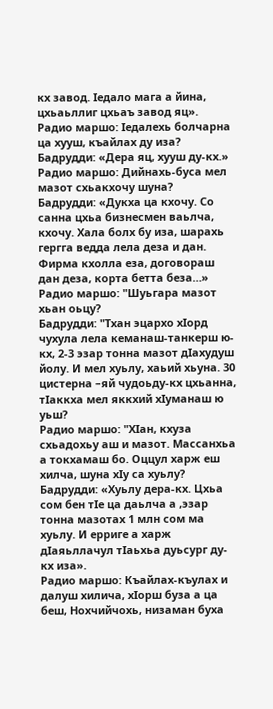кх завод. Iедало мага а йина, цхьаьллиг цхьаъ завод яц».
Радио маршо: Iедалехь болчарна ца хууш, къайлах ду иза?
Бадрудди: «Дера яц, хууш ду-кх.»
Радио маршо: Дийнахь-буса мел мазот схьакхочу шуна?
Бадрудди: «Дукха ца кхочу. Со санна цхьа бизнесмен ваьлча, кхочу. Хала болх бу иза, шарахь гергга ведда лела деза и дан. Фирма кхолла еза, договораш дан деза, корта бетта беза…»
Радио маршо: "Шуьгара мазот хьан оьцу?
Бадрудди: "Тхан эцархо хIорд чухула лела кеманаш-танкерш ю-кх, 2-3 эзар тонна мазот дIахудуш йолу. И мел хуьлу, хаьий хьуна. 30 цистерна –яй чудоьду-кх цхьанна, тIаккха мел яккхий хIуманаш ю уьш?
Радио маршо: "ХIан, кхуза схьадохьу аш и мазот. Массанхьа а токхамаш бо. Оццул харж еш хилча, шуна хIу са хуьлу?
Бадрудди: «Хуьлу дера-кх. Цхьа сом бен тIе ца даьлча а ,эзар тонна мазотах 1 млн сом ма хуьлу. И ерриге а харж дIаяьллачул тIаьхьа дуьсург ду-кх иза».
Радио маршо: Къайлах-къулах и далуш хилича, хIорш буза а ца беш, Нохчийчохь, низаман буха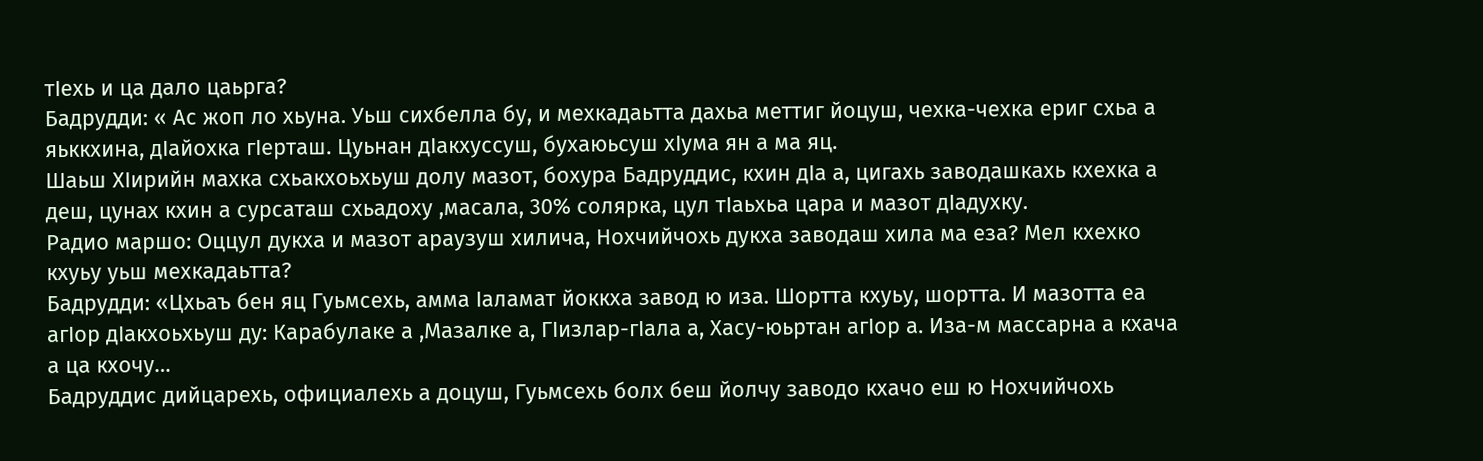тIехь и ца дало цаьрга?
Бадрудди: « Ас жоп ло хьуна. Уьш сихбелла бу, и мехкадаьтта дахьа меттиг йоцуш, чехка-чехка ериг схьа а яьккхина, дIайохка гIерташ. Цуьнан дIакхуссуш, бухаюьсуш хIума ян а ма яц.
Шаьш ХIирийн махка схьакхоьхьуш долу мазот, бохура Бадруддис, кхин дIа а, цигахь заводашкахь кхехка а деш, цунах кхин а сурсаташ схьадоху ,масала, 30% солярка, цул тIаьхьа цара и мазот дIадухку.
Радио маршо: Оццул дукха и мазот араузуш хилича, Нохчийчохь дукха заводаш хила ма еза? Мел кхехко кхуьу уьш мехкадаьтта?
Бадрудди: «Цхьаъ бен яц Гуьмсехь, амма Iаламат йоккха завод ю иза. Шортта кхуьу, шортта. И мазотта еа агIор дIакхоьхьуш ду: Карабулаке а ,Мазалке а, ГIизлар-гIала а, Хасу-юьртан агIор а. Иза-м массарна а кхача а ца кхочу…
Бадруддис дийцарехь, официалехь а доцуш, Гуьмсехь болх беш йолчу заводо кхачо еш ю Нохчийчохь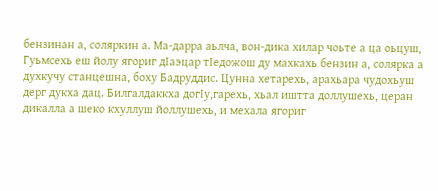бензинан а, соляркин а. Ма-дарра аьлча, вон-дика хилар чоьте а ца оьцуш, Гуьмсехь еш йолу ягориг дIаэцар тIедожош ду махкахь бензин а, солярка а духкучу станцешна, боху Бадруддис. Цунна хетарехь, арахьара чудохьуш дерг дукха дац. Билгалдаккха догIу,гарехь, хьал иштта доллушехь, церан дикалла а шеко кхуллуш йоллушехь, и мехала ягориг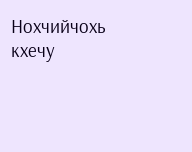Нохчийчохь кхечу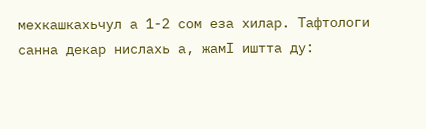мехкашкахьчул а 1-2 сом еза хилар. Тафтологи санна декар нислахь а, жамI иштта ду: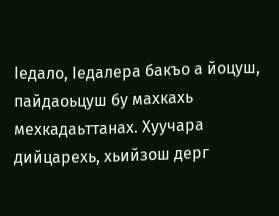Iедало, Iедалера бакъо а йоцуш, пайдаоьцуш бу махкахь мехкадаьттанах. Хуучара дийцарехь, хьийзош дерг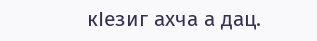кIезиг ахча а дац.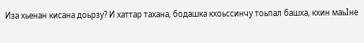Иза хьенан кисана доьрзу? И хаттар тахана, бодашка кхоьссинчу тоьпал башха, кхин маьIне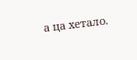а ца хетало.